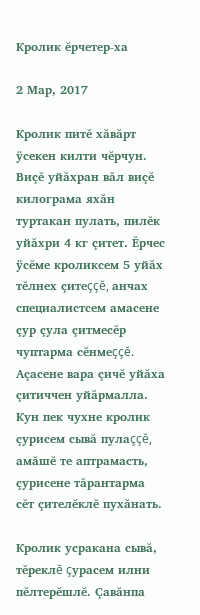Кролик ĕрчетер-ха

2 Мар, 2017

Кролик питĕ хăвăрт ÿсекен килти чĕрчун. Виçĕ уйăхран вăл виçĕ килограма яхăн туртакан пулать, пилĕк уйăхри 4 кг çитет. Ĕрчес ÿсĕме кроликсем 5 уйăх тĕлнех çитеççĕ, анчах специалистсем амасене çур çула çитмесĕр чуптарма сĕнмеççĕ. Аçасене вара çичĕ уйăха çитиччен уйăрмалла. Кун пек чухне кролик çурисем сывă пулаççĕ, амăшĕ те аптрамасть, çурисене тăрантарма сĕт çителĕклĕ пухăнать.

Кролик усракана сывă, тĕреклĕ çурасем илни пĕлтерĕшлĕ. Çавăнпа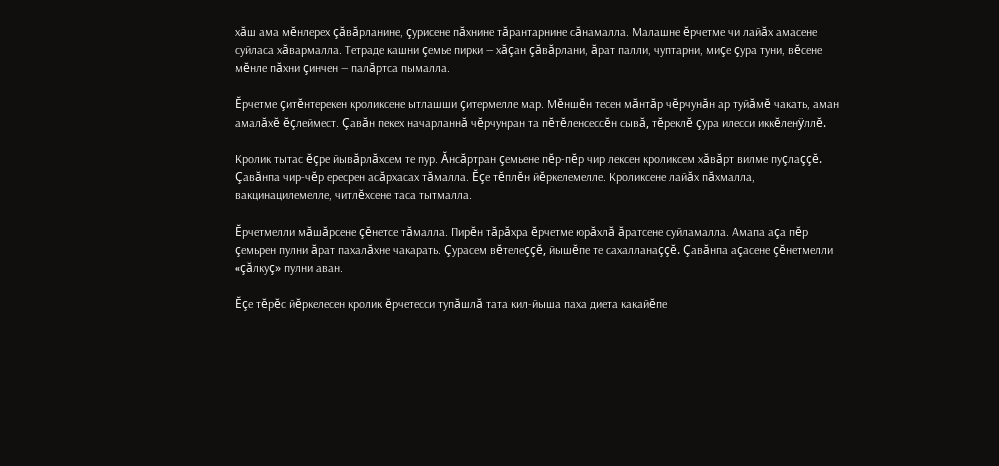хăш ама мĕнлерех çăвăрланине, çурисене пăхнине тăрантарнине сăнамалла. Малашне ĕрчетме чи лайăх амасене суйласа хăвармалла. Тетраде кашни çемье пирки — хăçан çăвăрлани, ăрат палли, чуптарни, миçе çура туни, вĕсене мĕнле пăхни çинчен — палăртса пымалла.

Ĕрчетме çитĕнтерекен кроликсене ытлашши çитермелле мар. Мĕншĕн тесен мăнтăр чĕрчунăн ар туйăмĕ чакать, аман амалăхĕ ĕçлеймест. Çавăн пекех начарланнă чĕрчунран та пĕтĕленсессĕн сывă, тĕреклĕ çура илесси иккĕленÿллĕ.

Кролик тытас ĕçре йывăрлăхсем те пур. Ăнсăртран çемьене пĕр-пĕр чир лексен кроликсем хăвăрт вилме пуçлаççĕ. Çавăнпа чир-чĕр ересрен асăрхасах тăмалла. Ĕçе тĕплĕн йĕркелемелле. Кроликсене лайăх пăхмалла, вакцинацилемелле, читлĕхсене таса тытмалла.

Ĕрчетмелли мăшăрсене çĕнетсе тăмалла. Пирĕн тăрăхра ĕрчетме юрăхлă ăратсене суйламалла. Амапа аçа пĕр çемьрен пулни ăрат пахалăхне чакарать. Çурасем вĕтелеççĕ, йышĕпе те сахалланаççĕ. Çавăнпа аçасене çĕнетмелли «çăлкуç» пулни аван.

Ĕçе тĕрĕс йĕркелесен кролик ĕрчетесси тупăшлă тата кил-йыша паха диета какайĕпе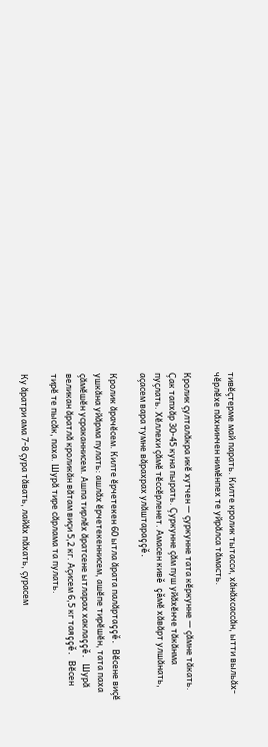тивĕçтерме май парать. Килте кролик тытасси, хăнăхсассăн, ытти выльăх-чĕрлĕхе пăхнинчен нимĕнпех те уйрăлса тăмасть.

Кролик çулталăкра икĕ хутчен — çуркунне тата кĕркунне — çăмне тăкать. Çак тапхăр 30-45 куна пырать. Çуркунне çăм пуш уйăхĕнче тăкăнма пуçлать. Хĕллехи çăмĕ тĕссĕрленет. Амасен кивĕ çăмĕ хăвăрт улшăнать, аçасем вара тумне вăрахрах улăштараççĕ.

Кролик ăрачĕсем. Килте ĕрчетекен 60 ытла ăрата палăртаççĕ. Вĕсене виçĕ ушкăна уйăрма пулать: ашлăх ĕрчетекеннисем, ашĕпе тирĕшĕн, тата паха çăмĕшĕн усраканнисем. Ашпа тирлĕх ăратсене ытларах хаклаççĕ. Шурă великан ăратлă кроликăн вăтам виçи 5,2 кг. Аçисем 6,5 кг таяççĕ. Вĕсен тирĕ те пысăк, паха. Шурă тире сăрлама та пулать.

Ку ăратри ама 7-8 çура тăвать, лайăх пăхать, çурасем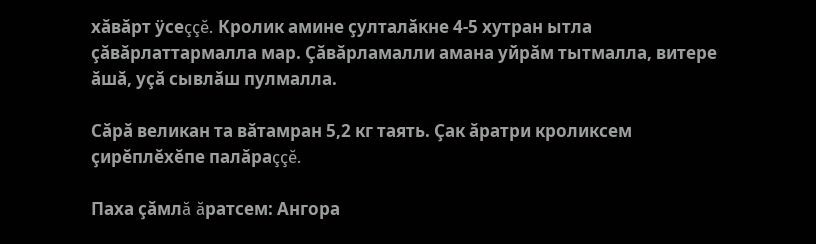хăвăрт ÿсеççĕ. Кролик амине çулталăкне 4-5 хутран ытла çăвăрлаттармалла мар. Çăвăрламалли амана уйрăм тытмалла, витере ăшă, уçă сывлăш пулмалла.

Сăрă великан та вăтамран 5,2 кг таять. Çак ăратри кроликсем çирĕплĕхĕпе палăраççĕ.

Паха çăмлă ăратсем: Ангора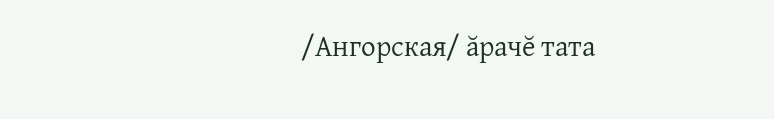/Ангорская/ ăрачĕ тата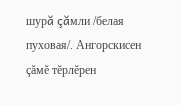шурă çăмли /белая пуховая/. Ангорскисен çăмĕ тĕрлĕрен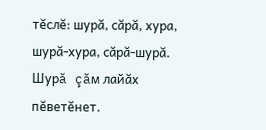тĕслĕ: шурă, сăрă, хура, шурă-хура, сăрă-шурă. Шурă çăм лайăх пĕветĕнет.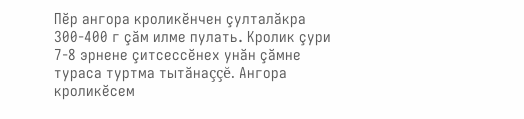Пĕр ангора кроликĕнчен çулталăкра 300-400 г çăм илме пулать. Кролик çури 7-8 эрнене çитсессĕнех унăн çăмне тураса туртма тытăнаççĕ. Ангора кроликĕсем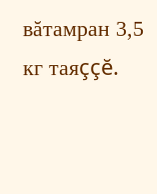вăтамран 3,5 кг таяççĕ.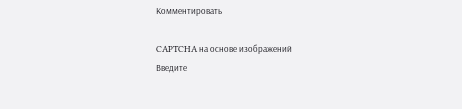Комментировать

CAPTCHA на основе изображений
Введите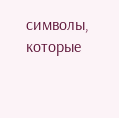символы, которые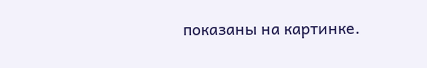показаны на картинке.